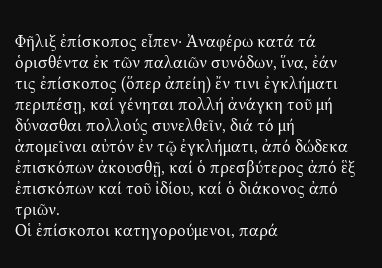Φῆλιξ ἐπίσκοπος εἶπεν· Ἀναφέρω κατά τά ὁρισθέντα ἐκ τῶν παλαιῶν συνόδων, ἵνα, ἐάν τις ἐπίσκοπος (ὅπερ ἀπείη) ἔν τινι ἐγκλήματι περιπέσῃ, καί γένηται πολλή ἀνάγκη τοῦ μή δύνασθαι πολλούς συνελθεῖν, διά τό μή ἀπομεῖναι αὐτόν ἐν τῷ ἐγκλήματι, ἀπό δώδεκα ἐπισκόπων ἀκουσθῇ, καί ὁ πρεσβύτερος ἀπό ἓξ ἐπισκόπων καί τοῦ ἰδίου, καί ὁ διάκονος ἀπό τριῶν.
Οἱ ἐπίσκοποι κατηγορούμενοι, παρά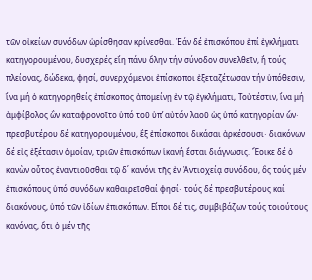τῶν οἰκείων συνόδων ὡρίσθησαν κρίνεσθαι. Ἐάν δέ ἐπισκόπου ἐπί ἐγκλήματι κατηγορουμένου, δυσχερές εἴη πάνυ ὅλην τήν σύνοδον συνελθεῖν, ἤ τούς πλείονας, δώδεκα, φησί, συνερχόμενοι ἐπίσκοποι ἐξεταζέτωσαν τήν ὑπόθεσιν, ἵνα μή ὁ κατηγορηθείς ἐπίσκοπος ἀπομείνῃ ἐν τῷ ἐγκλήματι, Τοὐτέστιν, ἵνα μή ἀμφίβολος ὢν καταφρονοῖτο ὑπό τοῦ ὑπ’ αὐτόν λαοῦ ὡς ὑπό κατηγορίαν ὤν∙ πρεσβυτέρου δέ κατηγορουμένου, ἓξ ἐπίσκοποι δικάσαι ἀρκέσουσι∙ διακόνων δέ εἰς ἐξέτασιν ὁμοίαν, τριῶν ἐπισκόπων ἱκανή ἔσται διάγνωσις. Ἔοικε δέ ὁ κανὼν οὗτος ἐναντιοῦσθαι τῷ δ΄ κανόνι τῆς ἐν Ἀντιοχείᾳ συνόδου, ὃς τούς μέν ἐπισκόπους ὑπό συνόδων καθαιρεῖσθαί φησί∙ τούς δέ πρεσβυτέρους καί διακόνους, ὑπό τῶν ἰδίων ἐπισκόπων. Εἴποι δέ τις, συμβιβάζων τούς τοιούτους κανόνας, ὅτι ὁ μέν τῆς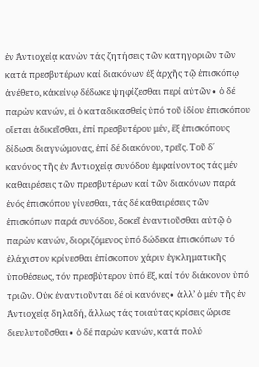ἐν Ἀντιοχείᾳ κανὼν τάς ζητήσεις τῶν κατηγοριῶν τῶν κατά πρεσβυτέρων καί διακόνων ἐξ ἀρχῆς τῷ ἐπισκόπῳ ἀνέθετο, κἀκείνῳ δέδωκε ψηφίζεσθαι περί αὐτῶν∙ ὁ δέ παρὼν κανών, εἰ ὁ καταδικασθείς ὑπό τοῦ ἰδίου ἐπισκόπου οἴεται ἀδικεῖσθαι, ἐπί πρεσβυτέρου μέν, ἓξ ἐπισκόπους δίδωσι διαγνώμονας, ἐπί δέ διακόνου, τρεῖς. Τοῦ δ΄ κανόνος τῆς ἐν Ἀντιοχείᾳ συνόδου ἐμφαίνοντος τάς μέν καθαιρέσεις τῶν πρεσβυτέρων καί τῶν διακόνων παρά ἑνός ἐπισκόπου γίνεσθαι, τάς δέ καθαιρέσεις τῶν ἐπισκόπων παρά συνόδου, δοκεῖ ἐναντιοῦσθαι αὐτῷ ὁ παρὼν κανών, διοριζόμενος ὑπό δώδεκα ἐπισκόπων τό ἐλάχιστον κρίνεσθαι ἐπίσκοπον χάριν ἐγκληματικῆς ὑποθέσεως, τόν πρεσβύτερον ὑπό ἓξ, καί τόν διάκονον ὑπό τριῶν. Οὐκ ἐναντιοῦνται δέ οἱ κανόνες∙ ἀλλ’ ὁ μέν τῆς ἐν Ἀντιοχείᾳ δηλαδή, ἄλλως τάς τοιαύτας κρίσεις ὥρισε διευλυτοῦσθαι∙ ὁ δέ παρὼν κανών, κατά πολύ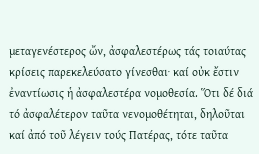μεταγενέστερος ὤν, ἀσφαλεστέρως τάς τοιαύτας κρίσεις παρεκελεύσατο γίνεσθαι∙ καί οὐκ ἔστιν ἐναντίωσις ἡ ἀσφαλεστέρα νομοθεσία. Ὅτι δέ διά τό ἀσφαλέτερον ταῦτα νενομοθέτηται, δηλοῦται καί ἀπό τοῦ λέγειν τούς Πατέρας, τότε ταῦτα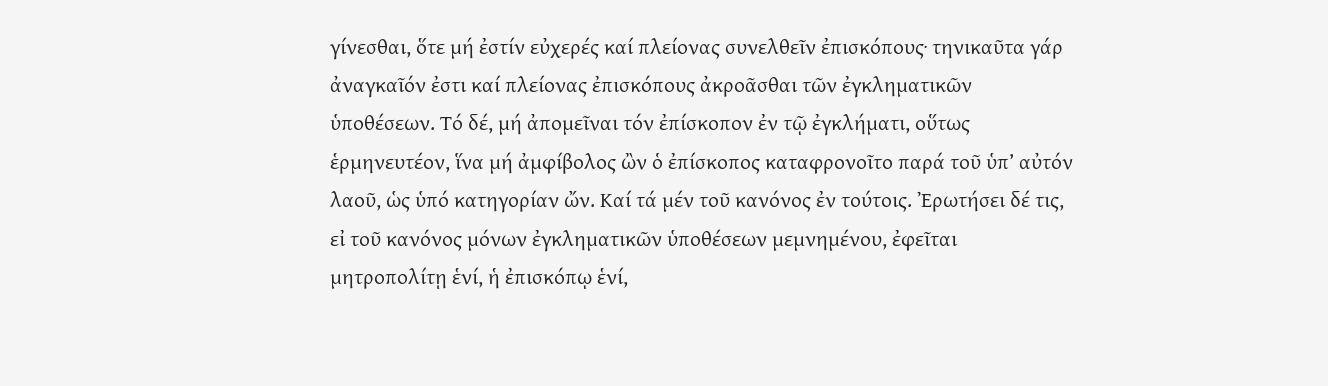γίνεσθαι, ὅτε μή ἐστίν εὐχερές καί πλείονας συνελθεῖν ἐπισκόπους∙ τηνικαῦτα γάρ ἀναγκαῖόν ἐστι καί πλείονας ἐπισκόπους ἀκροᾶσθαι τῶν ἐγκληματικῶν ὑποθέσεων. Τό δέ, μή ἀπομεῖναι τόν ἐπίσκοπον ἐν τῷ ἐγκλήματι, οὕτως ἑρμηνευτέον, ἵνα μή ἀμφίβολος ὢν ὁ ἐπίσκοπος καταφρονοῖτο παρά τοῦ ὑπ’ αὐτόν λαοῦ, ὡς ὑπό κατηγορίαν ὤν. Καί τά μέν τοῦ κανόνος ἐν τούτοις. Ἐρωτήσει δέ τις, εἰ τοῦ κανόνος μόνων ἐγκληματικῶν ὑποθέσεων μεμνημένου, ἐφεῖται μητροπολίτῃ ἑνί, ἡ ἐπισκόπῳ ἑνί,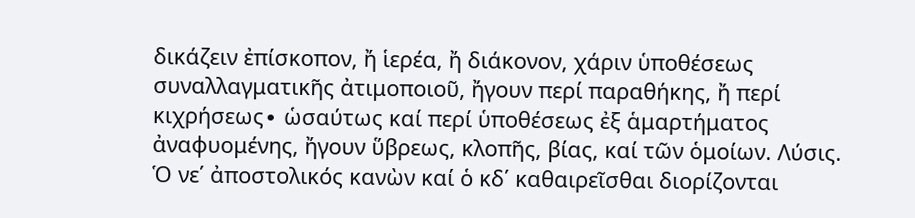δικάζειν ἐπίσκοπον, ἤ ἱερέα, ἤ διάκονον, χάριν ὑποθέσεως συναλλαγματικῆς ἀτιμοποιοῦ, ἤγουν περί παραθήκης, ἤ περί κιχρήσεως∙ ὡσαύτως καί περί ὑποθέσεως ἐξ ἁμαρτήματος ἀναφυομένης, ἤγουν ὕβρεως, κλοπῆς, βίας, καί τῶν ὁμοίων. Λύσις. Ὁ νε΄ ἀποστολικός κανὼν καί ὁ κδ΄ καθαιρεῖσθαι διορίζονται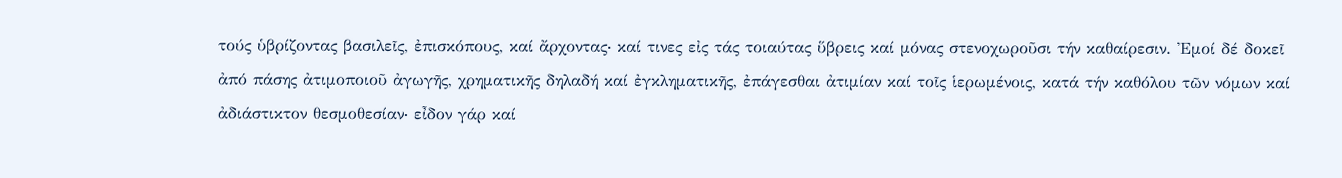τούς ὑβρίζοντας βασιλεῖς, ἐπισκόπους, καί ἄρχοντας∙ καί τινες εἰς τάς τοιαύτας ὕβρεις καί μόνας στενοχωροῦσι τήν καθαίρεσιν. Ἐμοί δέ δοκεῖ ἀπό πάσης ἀτιμοποιοῦ ἀγωγῆς, χρηματικῆς δηλαδή καί ἐγκληματικῆς, ἐπάγεσθαι ἀτιμίαν καί τοῖς ἱερωμένοις, κατά τήν καθόλου τῶν νόμων καί ἀδιάστικτον θεσμοθεσίαν∙ εἶδον γάρ καί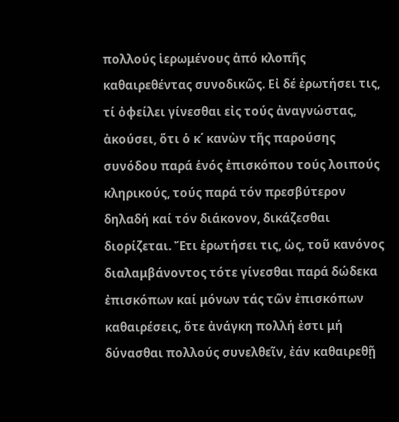πολλούς ἱερωμένους ἀπό κλοπῆς καθαιρεθέντας συνοδικῶς. Εἰ δέ ἐρωτήσει τις, τί ὀφείλει γίνεσθαι εἰς τούς ἀναγνώστας, ἀκούσει, ὅτι ὁ κ΄ κανὼν τῆς παρούσης συνόδου παρά ἑνός ἐπισκόπου τούς λοιπούς κληρικούς, τούς παρά τόν πρεσβύτερον δηλαδή καί τόν διάκονον, δικάζεσθαι διορίζεται. Ἔτι ἐρωτήσει τις, ὡς, τοῦ κανόνος διαλαμβάνοντος τότε γίνεσθαι παρά δώδεκα ἐπισκόπων καί μόνων τάς τῶν ἐπισκόπων καθαιρέσεις, ὅτε ἀνάγκη πολλή ἐστι μή δύνασθαι πολλούς συνελθεῖν, ἐάν καθαιρεθῇ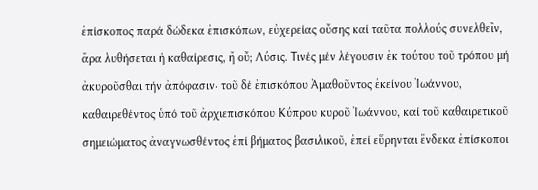ἐπίσκοπος παρά δώδεκα ἐπισκόπων, εὐχερείας οὔσης καί ταῦτα πολλούς συνελθεῖν, ἄρα λυθήσεται ἡ καθαίρεσις, ἤ οὔ; Λύσις. Τινές μέν λέγουσιν ἐκ τούτου τοῦ τρόπου μή ἀκυροῦσθαι τήν ἀπόφασιν∙ τοῦ δέ ἐπισκόπου Ἀμαθοῦντος ἐκείνου Ἰωάννου, καθαιρεθέντος ὑπό τοῦ ἀρχιεπισκόπου Κύπρου κυροῦ Ἰωάννου, καί τοῦ καθαιρετικοῦ σημειώματος ἀναγνωσθέντος ἐπί βήματος βασιλικοῦ, ἐπεί εὕρηνται ἕνδεκα ἐπίσκοποι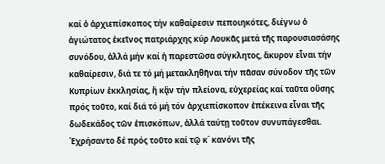καί ὁ ἀρχιεπίσκοπος τήν καθαίρεσιν πεποιηκότες, διέγνω ὁ ἁγιώτατος ἐκεῖνος πατριάρχης κύρ Λουκᾶς μετά τῆς παρουσιασάσης συνόδου, ἀλλά μήν καί ἡ παρεστῶσα σύγκλητος, ἄκυρον εἶναι τήν καθαίρεσιν, διά τε τό μή μετακληθῆναι τήν πᾶσαν σύνοδον τῆς τῶν Κυπρίων ἐκκλησίας, ἤ κᾂν τήν πλείονα, εὐχερείας καί ταῦτα οὔσης πρός τοῦτο, καί διά τό μή τόν ἀρχιεπίσκοπον ἐπέκεινα εἶναι τῆς δωδεκάδος τῶν ἐπισκόπων, ἀλλά ταύτῃ τοῦτον συνυπάγεσθαι. Ἐχρήσαντο δέ πρός τοῦτο καί τῷ κ΄ κανόνι τῆς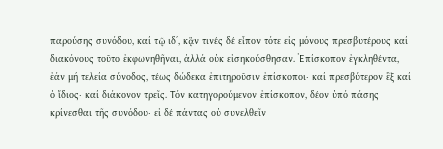παρούσης συνόδου, καί τῷ ιδ΄, κᾂν τινές δέ εἶπον τότε εἰς μόνους πρεσβυτέρους καί διακόνους τοῦτο ἐκφωνηθῆναι, ἀλλά οὐκ εἰσηκούσθησαν. Ἐπίσκοπον ἐγκληθέντα, ἐάν μή τελεία σύνοδος, τέως δώδεκα ἐπιτηροῦσιν ἐπίσκοποι∙ καί πρεσβύτερον ἓξ καί ὁ ἴδιος∙ καί διάκονον τρεῖς. Τόν κατηγορούμενον ἐπίσκοπον, δέον ὑπό πάσης κρίνεσθαι τῆς συνόδου∙ εἰ δέ πάντας οὐ συνελθεῖν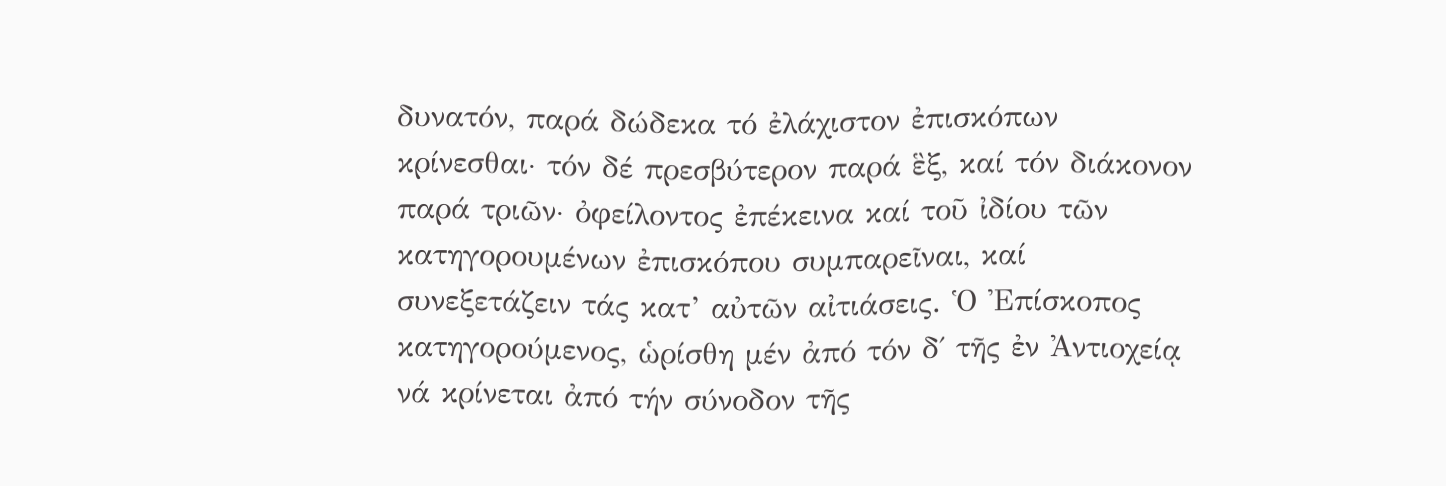δυνατόν, παρά δώδεκα τό ἐλάχιστον ἐπισκόπων κρίνεσθαι∙ τόν δέ πρεσβύτερον παρά ἓξ, καί τόν διάκονον παρά τριῶν∙ ὀφείλοντος ἐπέκεινα καί τοῦ ἰδίου τῶν κατηγορουμένων ἐπισκόπου συμπαρεῖναι, καί συνεξετάζειν τάς κατ’ αὐτῶν αἰτιάσεις. Ὁ Ἐπίσκοπος κατηγορούμενος, ὡρίσθη μέν ἀπό τόν δ΄ τῆς ἐν Ἀντιοχείᾳ νά κρίνεται ἀπό τήν σύνοδον τῆς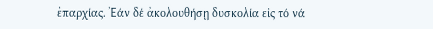ἐπαρχίας. Ἐάν δέ ἀκολουθήσῃ δυσκολία εἰς τό νά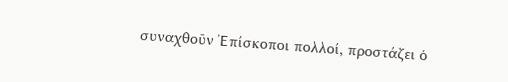συναχθοῦν Ἐπίσκοποι πολλοί, προστάζει ὁ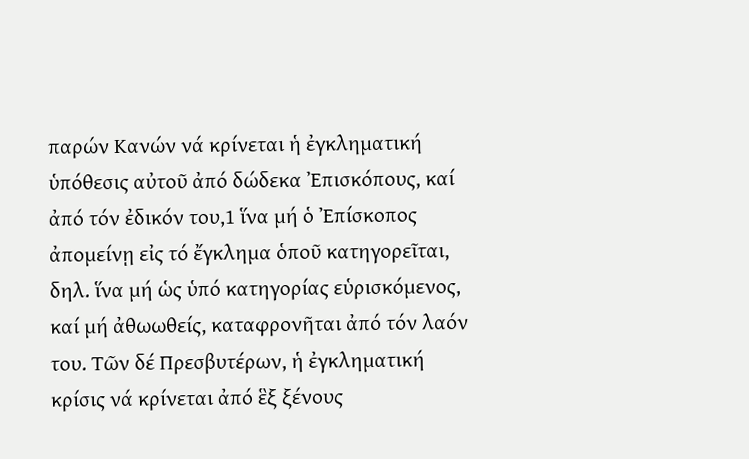παρών Κανών νά κρίνεται ἡ ἐγκληματική ὑπόθεσις αὐτοῦ ἀπό δώδεκα Ἐπισκόπους, καί ἀπό τόν ἐδικόν του,1 ἵνα μή ὁ Ἐπίσκοπος ἀπομείνῃ εἰς τό ἔγκλημα ὁποῦ κατηγορεῖται, δηλ. ἵνα μή ὡς ὑπό κατηγορίας εὑρισκόμενος, καί μή ἀθωωθείς, καταφρονῆται ἀπό τόν λαόν του. Τῶν δέ Πρεσβυτέρων, ἡ ἐγκληματική κρίσις νά κρίνεται ἀπό ἓξ ξένους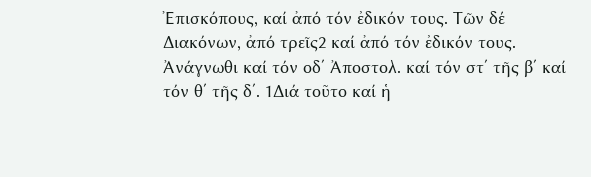Ἐπισκόπους, καί ἀπό τόν ἐδικόν τους. Τῶν δέ Διακόνων, ἀπό τρεῖς2 καί ἀπό τόν ἐδικόν τους. Ἀνάγνωθι καί τόν οδ΄ Ἀποστολ. καί τόν στ΄ τῆς β΄ καί τόν θ΄ τῆς δ΄. 1Διά τοῦτο καί ἡ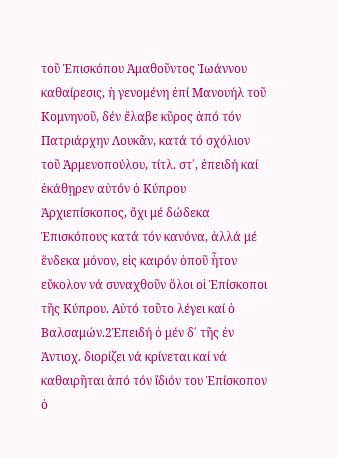τοῦ Ἐπισκόπου Ἀμαθοῦντος Ἰωάννου καθαίρεσις, ἡ γενομένη ἐπί Μανουήλ τοῦ Κομνηνοῦ, δέν ἔλαβε κῦρος ἀπό τόν Πατριάρχην Λουκᾶν, κατά τό σχόλιον τοῦ Ἀρμενοπούλου, τίτλ. στ΄, ἐπειδή καί ἐκάθῃρεν αὐτόν ὁ Κύπρου Ἀρχιεπίσκοπος, ὄχι μέ δώδεκα Ἐπισκόπους κατά τόν κανόνα, ἀλλά μέ ἕνδεκα μόνον, εἰς καιρόν ὁποῦ ἦτον εὔκολον νά συναχθοῦν ὅλοι οἱ Ἐπίσκοποι τῆς Κύπρου. Αὐτό τοῦτο λέγει καί ὁ Βαλσαμών.2Ἐπειδή ὁ μέν δ΄ τῆς ἐν Ἀντιοχ. διορίζει νά κρίνεται καί νά καθαιρῆται ἀπό τόν ἴδιόν του Ἐπίσκοπον ὁ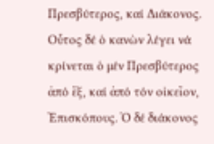Πρεσβύτερος, καί Διάκονος. Οὗτος δέ ὁ κανὼν λέγει νά κρίνεται ὁ μέν Πρεσβύτερος ἀπό ἕξ, καί ἀπό τόν οἰκεῖον, Ἐπισκόπους. Ὁ δέ διάκονος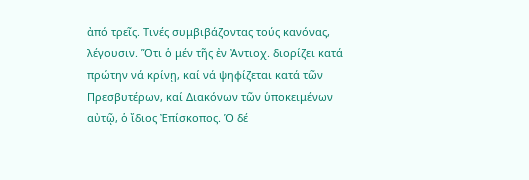ἀπό τρεῖς. Τινές συμβιβάζοντας τούς κανόνας, λέγουσιν. Ὅτι ὁ μέν τῆς ἐν Ἀντιοχ. διορίζει κατά πρώτην νά κρίνῃ, καί νά ψηφίζεται κατά τῶν Πρεσβυτέρων, καί Διακόνων τῶν ὑποκειμένων αὐτῷ, ὁ ἴδιος Ἐπίσκοπος. Ὁ δέ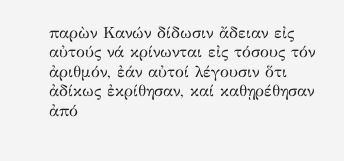παρὼν Κανών δίδωσιν ἄδειαν εἰς αὐτούς νά κρίνωνται εἰς τόσους τόν ἀριθμόν, ἐάν αὐτοί λέγουσιν ὅτι ἀδίκως ἐκρίθησαν, καί καθῃρέθησαν ἀπό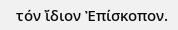τόν ἴδιον Ἐπίσκοπον.